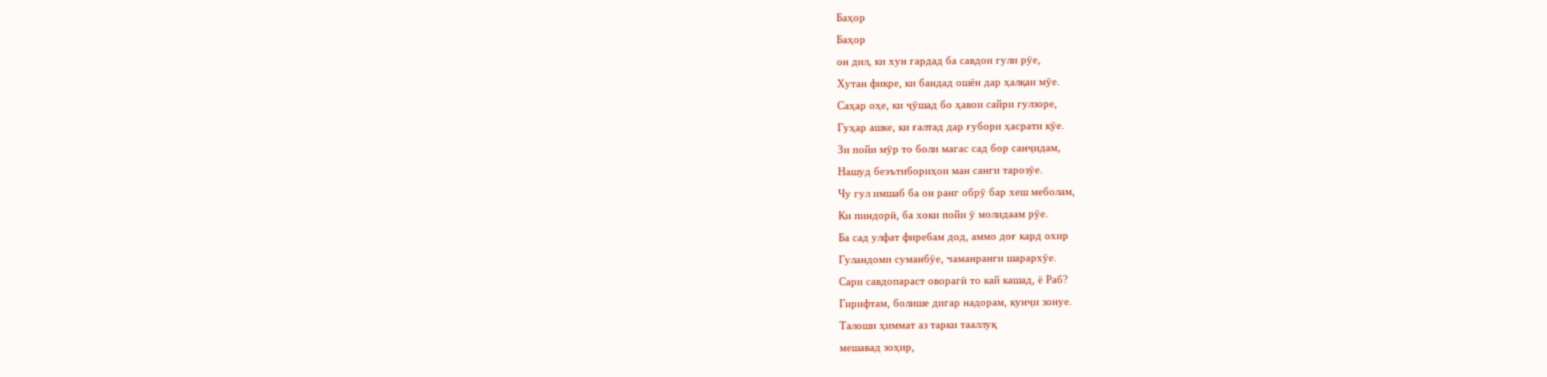Баҳор
Баҳор
он дил, ки хун гардад ба савдои гули рӯе,
Хутан фикре, ки бандад ошён дар ҳалқаи мӯе.
Саҳар оҳе, ки ҷӯшад бо ҳавои сайри гулзоре,
Гуҳар ашке, ки ғалтад дар ғубори ҳасрати кӯе.
Зи пойи мӯр то боли магас сад бор санҷидам,
Нашуд беэътибориҳои ман санги тарозӯе.
Чу гул имшаб ба он ранг обрӯ бар хеш меболам,
Ки пиндорӣ, ба хоки пойи ӯ молидаам рӯе.
Ба сад улфат фиребам дод, аммо доғ кард охир
Гуландоми суманбӯе, чаманранги шарархӯе.
Сари савдопараст оворагӣ то кай кашад, ё Раб?
Гирифтам, болише дигар надорам, кунҷи зонуе.
Талоши ҳиммат аз тарки тааллуқ
мешавад зоҳир,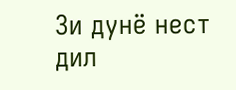Зи дунё нест дил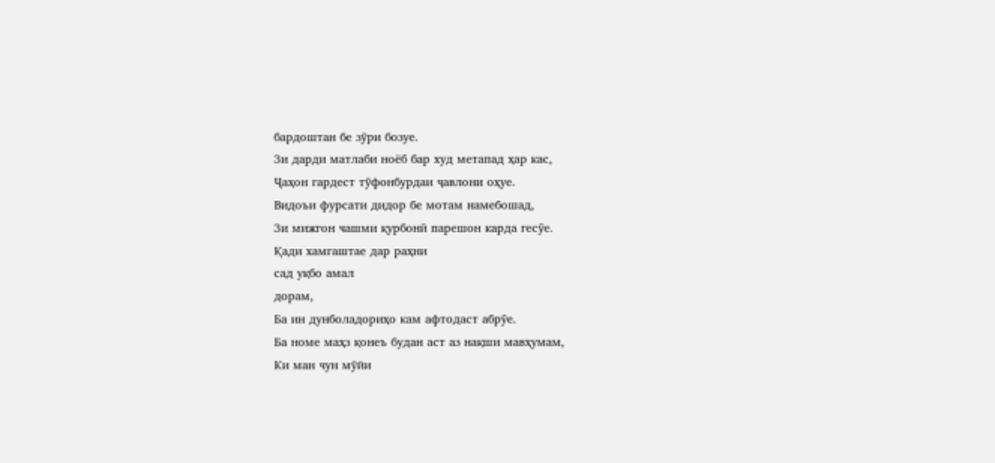бардоштан бе зӯри бозуе.
Зи дарди матлаби ноёб бар худ метапад ҳар кас,
Ҷаҳон гардест тӯфонбурдаи ҷавлони оҳуе.
Видоъи фурсати дидор бе мотам намебошад,
Зи мижгон чашми қурбонӣ парешон карда гесӯе.
Қади хамгаштае дар раҳни
сад уқбо амал
дорам,
Ба ин дунболадориҳо кам афтодаст абрӯе.
Ба номе маҳз қонеъ будан аст аз нақши мавҳумам,
Ки ман чун мӯйи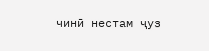чинӣ нестам ҷуз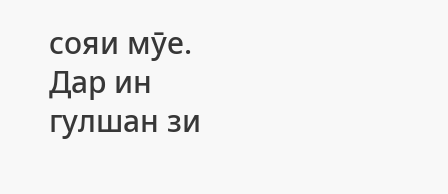сояи мӯе.
Дар ин гулшан зи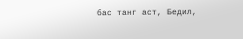бас танг аст, Бедил,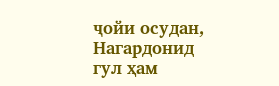ҷойи осудан,
Нагардонид гул ҳам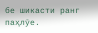бе шикасти ранг паҳлӯе.